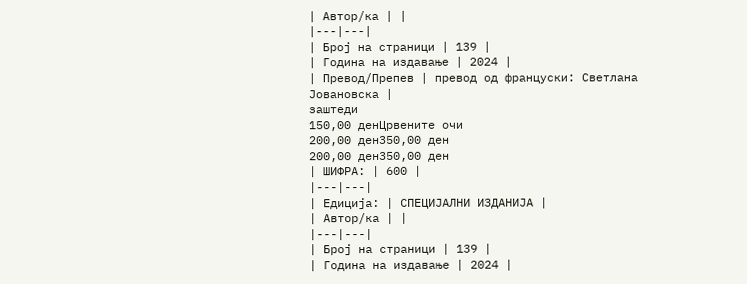| Автор/ка | |
|---|---|
| Број на страници | 139 |
| Година на издавање | 2024 |
| Превод/Препев | превод од француски: Светлана Јовановска |
заштеди
150,00 денЦрвените очи
200,00 ден350,00 ден
200,00 ден350,00 ден
| ШИФРА: | 600 |
|---|---|
| Едиција: | СПЕЦИЈАЛНИ ИЗДАНИЈА |
| Автор/ка | |
|---|---|
| Број на страници | 139 |
| Година на издавање | 2024 |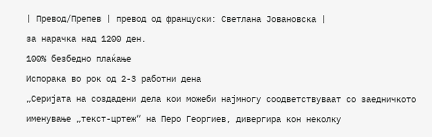| Превод/Препев | превод од француски: Светлана Јовановска |
за нарачка над 1200 ден.
100% безбедно плаќање
Испорака во рок од 2-3 работни дена
„Серијата на создадени дела кои можеби најмногу соодветствуваат со заедничкото именување „текст-цртеж“ на Перо Георгиев, дивергира кон неколку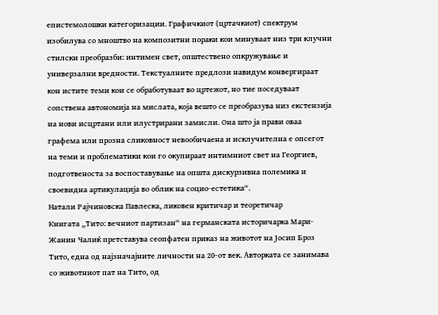епистемолошки категоризации. Графичкиот (цртачкиот) спектрум изобилува со мноштво на композитни пораки кои минуваат низ три клучни стилски преобразби: интимен свет, општествено опкружување и универзални вредности. Текстуалните предлози навидум конвергираат кон истите теми кои се обработуваат во цртежот, но тие поседуваат сопствена автономија на мислата, која вешто се преобразува низ екстензија на нови исцртани или илустрирани замисли. Она што ја прави оваа графема или прозна сликовност невообичаена и исклучителна е опсегот на теми и проблематики кои го окупираат интимниот свет на Георгиев, подготвеноста за воспоставување на општа дискурзивна полемика и своевидна артикулација во облик на социо-естетика“.
Натали Рајчиновска Павлеска, ликовен критичар и теоретичар
Книгата „Тито: вечниот партизан“ на германската историчарка Мари-Жанин Чалиќ претставува сеопфатен приказ на животот на Јосип Броз Тито, една од најзначајните личности на 20-от век. Авторката се занимава со животниот пат на Тито, од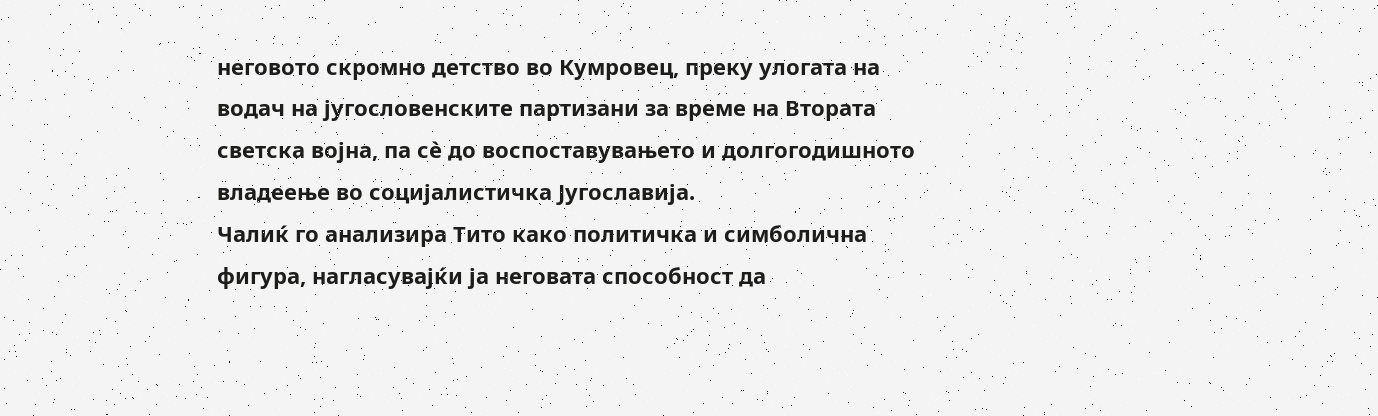неговото скромно детство во Кумровец, преку улогата на водач на југословенските партизани за време на Втората светска војна, па сè до воспоставувањето и долгогодишното владеење во социјалистичка Југославија.
Чалиќ го анализира Тито како политичка и симболична фигура, нагласувајќи ја неговата способност да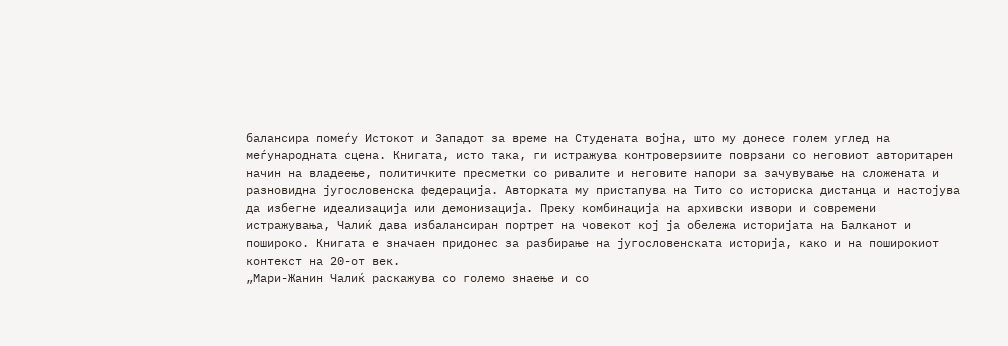балансира помеѓу Истокот и Западот за време на Студената војна, што му донесе голем углед на меѓународната сцена. Книгата, исто така, ги истражува контроверзиите поврзани со неговиот авторитарен начин на владеење, политичките пресметки со ривалите и неговите напори за зачувување на сложената и разновидна југословенска федерација. Авторката му пристапува на Тито со историска дистанца и настојува да избегне идеализација или демонизација. Преку комбинација на архивски извори и современи истражувања, Чалиќ дава избалансиран портрет на човекот кој ја обележа историјата на Балканот и пошироко. Книгата е значаен придонес за разбирање на југословенската историја, како и на поширокиот контекст на 20-от век.
„Мари-Жанин Чалиќ раскажува со големо знаење и со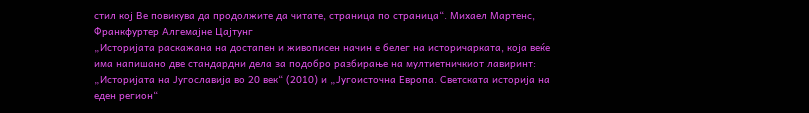стил кој Ве повикува да продолжите да читате, страница по страница“. Михаел Мартенс, Франкфуртер Алгемајне Цајтунг
„Историјата раскажана на достапен и живописен начин е белег на историчарката, која веќе има напишано две стандардни дела за подобро разбирање на мултиетничкиот лавиринт: „Историјата на Југославија во 20 век“ (2010) и „Југоисточна Европа. Светската историја на еден регион“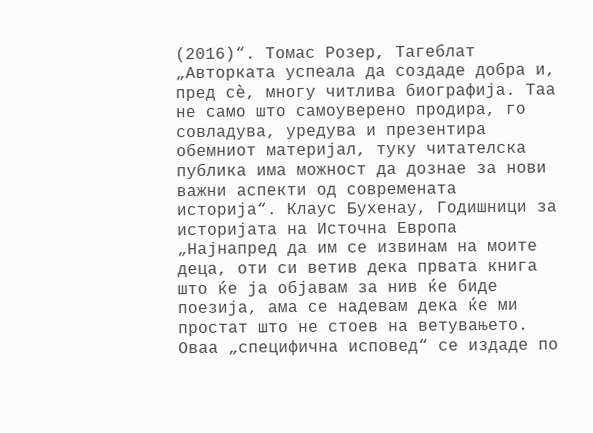(2016)“. Томас Розер, Тагеблат
„Авторката успеала да создаде добра и, пред сè, многу читлива биографија. Таа не само што самоуверено продира, го совладува, уредува и презентира обемниот материјал, туку читателска публика има можност да дознае за нови важни аспекти од современата историја“. Клаус Бухенау, Годишници за историјата на Источна Европа
„Најнапред да им се извинам на моите деца, оти си ветив дека првата книга што ќе ја објавам за нив ќе биде поезија, ама се надевам дека ќе ми простат што не стоев на ветувањето. Оваа „специфична исповед“ се издаде по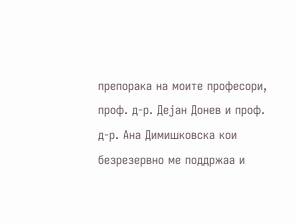препорака на моите професори, проф. д-р. Дејан Донев и проф. д-р. Ана Димишковска кои безрезервно ме поддржаа и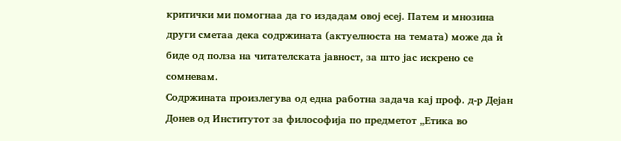критички ми помогнаа да го издадам овој есеј. Патем и мнозина други сметаа дека содржината (актуелноста на темата) може да ѝ биде од полза на читателската јавност, за што јас искрено се сомневам.
Содржината произлегува од една работна задача кај проф. д-р Дејан Донев од Институтот за философија по предметот „Етика во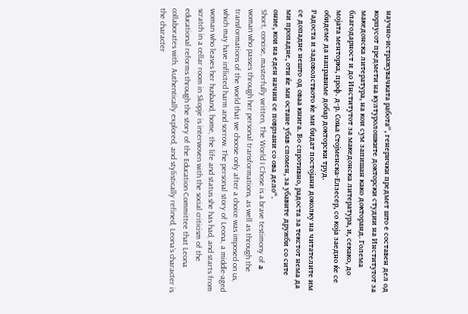научно-истражувачката работа“, генерички предмет што е составен дел од корпусот предмети на културолошките докторски студии на Институтот за македонска литература, на кои сум запишан како докторанд. Голема благодарност и до Институтот за македонска литература, и, секако, до мојата менторка, проф. д-р. Соња Стојменска-Елзесер, со која заедно ќе се обидеме да направиме добар докторски труд.
Радоста и задоволството ќе ми бидат постојани доколку на читателите им се допадне нешто од оваа книга. Во спротивно, радоста за текстот нема да ми пропадне, оти ќе ми остане убав спомен, за убавите дружби со сите оние, кои на еден начин се поврзани со ова дело“.
Short, concise, masterfully written, The World I Chose is a brave testimony of а woman who passes through her personal transformations, as well as through the transformations of the world that we choose only after a choice was imposed on us, which may have inflicted harm and sorrow. The personal story of Leona, a middle-aged woman who leaves her husband, home, the life and status she has had, and starts from scratch in a cellar room in Skopje is interwoven with the social criticism of the educational reforms through the story of the Education Committee that Leona collaborates with. Authentically explored, and stylistically refined, Leona’s character is the character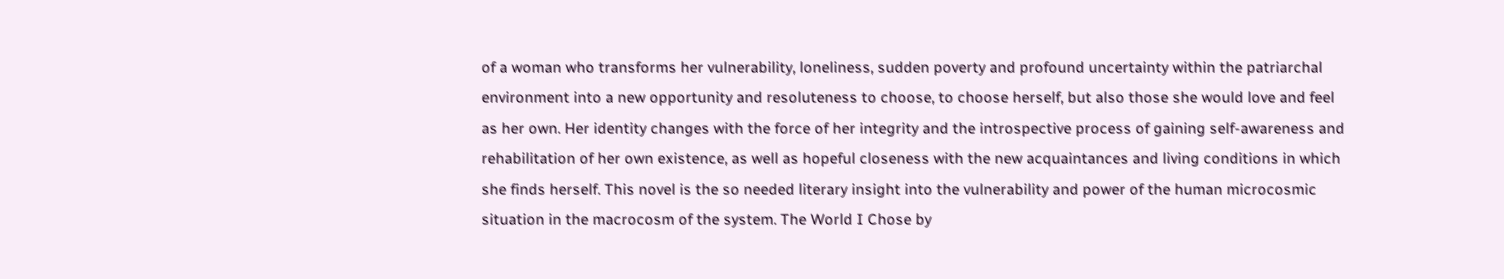of a woman who transforms her vulnerability, loneliness, sudden poverty and profound uncertainty within the patriarchal environment into a new opportunity and resoluteness to choose, to choose herself, but also those she would love and feel as her own. Her identity changes with the force of her integrity and the introspective process of gaining self-awareness and rehabilitation of her own existence, as well as hopeful closeness with the new acquaintances and living conditions in which she finds herself. This novel is the so needed literary insight into the vulnerability and power of the human microcosmic situation in the macrocosm of the system. The World I Chose by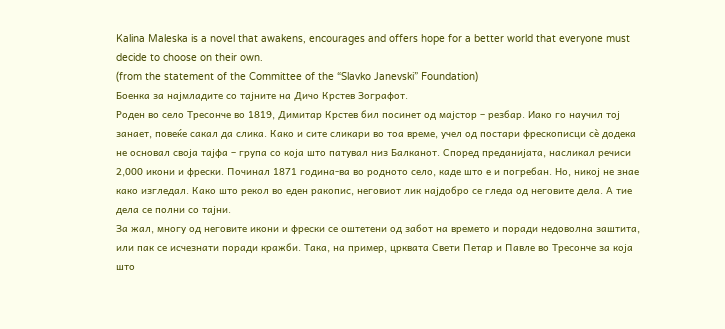Kalina Maleska is a novel that awakens, encourages and offers hope for a better world that everyone must decide to choose on their own.
(from the statement of the Committee of the “Slavko Janevski” Foundation)
Боенка за најмладите со тајните на Дичо Крстев Зографот.
Роден во село Тресонче во 1819, Димитар Крстев бил посинет од мајстор – резбар. Иако го научил тој занает, повеќе сакал да слика. Како и сите сликари во тоа време, учел од постари фрескописци сè додека не основал своја тајфа – група со која што патувал низ Балканот. Според преданијата, насликал речиси 2,000 икони и фрески. Починал 1871 година-ва во родното село, каде што е и погребан. Но, никој не знае како изгледал. Како што рекол во еден ракопис, неговиот лик најдобро се гледа од неговите дела. А тие дела се полни со тајни.
За жал, многу од неговите икони и фрески се оштетени од забот на времето и поради недоволна заштита, или пак се исчезнати поради кражби. Така, на пример, црквата Свети Петар и Павле во Тресонче за која што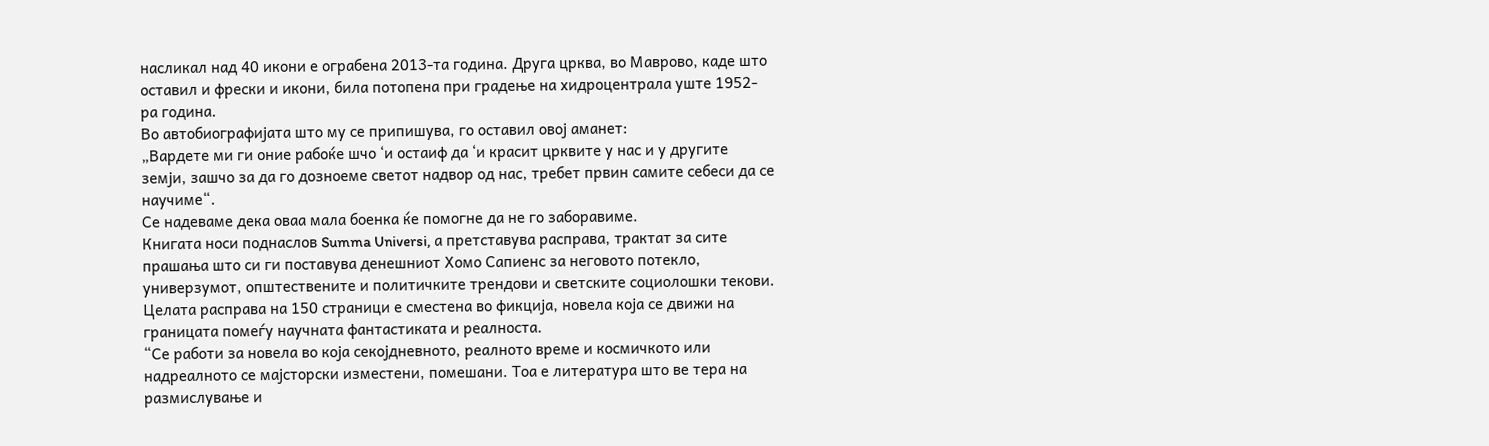насликал над 40 икони е ограбена 2013-та година. Друга црква, во Маврово, каде што оставил и фрески и икони, била потопена при градење на хидроцентрала уште 1952-ра година.
Во автобиографијата што му се припишува, го оставил овој аманет:
„Вардете ми ги оние рабоќе шчо ‘и остаиф да ‘и красит црквите у нас и у другите земји, зашчо за да го дозноеме светот надвор од нас, требет првин самите себеси да се научиме“.
Се надеваме дека оваа мала боенка ќе помогне да не го заборавиме.
Книгата носи поднаслов Summa Universi, а претставува расправа, трактат за сите прашања што си ги поставува денешниот Хомо Сапиенс за неговото потекло, универзумот, општествените и политичките трендови и светските социолошки текови.
Целата расправа на 150 страници е сместена во фикција, новела која се движи на границата помеѓу научната фантастиката и реалноста.
“Се работи за новела во која секојдневното, реалното време и космичкото или надреалното се мајсторски изместени, помешани. Тоа е литература што ве тера на размислување и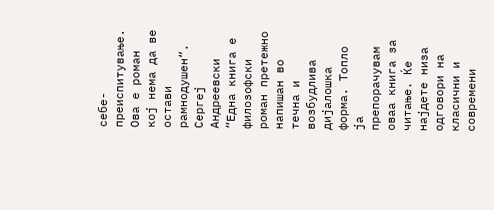себе-преиспитување. Ова е роман кој нема да ве остави рамнодушен“.
Сергеј Андреевски
“Една книга е филозофски роман претежно напишан во течна и возбудлива дијалошка форма. Топло ја препорачувам оваа книга за читање. Ќе најдете низа одговори на класични и современи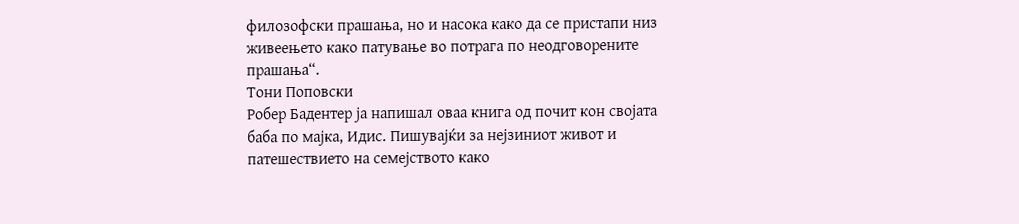филозофски прашања, но и насока како да се пристапи низ живеењето како патување во потрага по неодговорените прашања“.
Тони Поповски
Робер Бадентер ја напишал оваа книга од почит кон својата баба по мајка, Идис. Пишувајќи за нејзиниот живот и патешествието на семејството како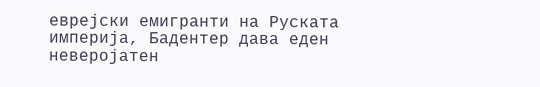еврејски емигранти на Руската империја, Бадентер дава еден неверојатен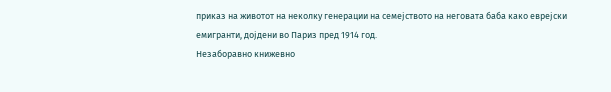приказ на животот на неколку генерации на семејството на неговата баба како еврејски емигранти, дојдени во Париз пред 1914 год.
Незаборавно книжевно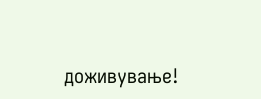доживување!